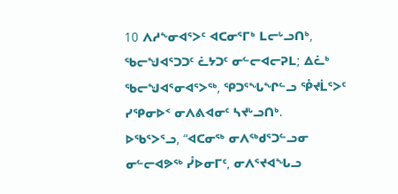10 ᐱᓱᖕᓂᐊᕐᐳᑦ ᐊᑕᓂᕐᒥᒃ ᒪᓕᒡᓗᑎᒃ, ᖃᓕᖑᐊᕐᑐᑐᑦ ᓛᔭᑐᑦ ᓂᓪᓕᐊᓕᕈᒪ; ᐃᓛᒃ ᖃᓕᖑᐊᕐᓂᐊᕐᐳᖅ, ᕿᑐᕐᖓᖏᓪᓗ ᕾᔪᒫᕐᐳᑦ ᓯᕿᓂᐅᑉ ᓂᐱᕕᐊᓂᑦ ᓴᔪᒡᓗᑎᒃ.
ᐅᖃᕐᐳᕐᓗ, “ᐊᑕᓂᖅ ᓂᐱᖅᑯᕐᑐᓪᓗᓂ ᓂᓪᓕᐊᕗᖅ ᓮᐅᓂᒥᑦ, ᓂᐱᕐᔪᐊᖓᓗ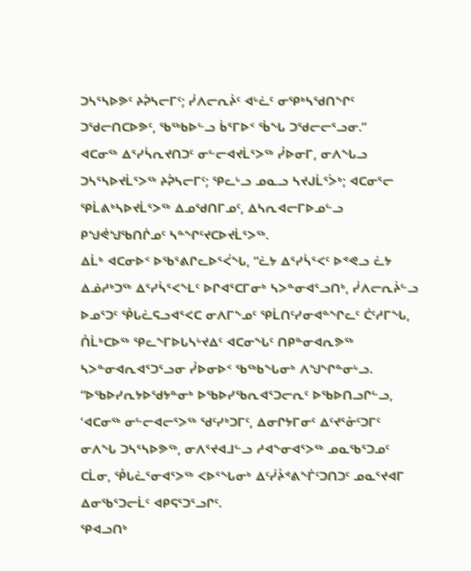ᑐᓴᕐᓴᐅᕗᑦ ᔨᕉᓴᓕᒥᑦ; ᓰᐱᓕᕆᔩᑦ ᐊᒡᓛᑦ ᓂᕿᒃᓴᖁᑎᖏᑦ ᑐᖁᓕᑎᑕᐅᕗᑦ, ᖃᖅᑲᐅᓪᓗ ᑳᕐᒥᐅᑉ ᖄᖓ ᑐᖁᓕᓕᕐᓗᓂ.”
ᐊᑕᓂᖅ ᐃᕐᓯᓵᕆᔪᑎᑐᑦ ᓂᓪᓕᐊᔪᒫᕐᐳᖅ ᓮᐅᓂᒥ, ᓂᐱᖓᓗ ᑐᓴᕐᓴᐅᔪᒫᕐᐳᖅ ᔨᕉᓴᓕᒥᑦ; ᕿᓚᒡᓗ ᓄᓇᓗ ᓴᔪᒍᒫᕐᐴᒃ; ᐊᑕᓂᕐᓕ ᕿᒫᕕᒃᓴᐅᔪᒫᕐᐳᖅ ᐃᓄᖁᑎᒥᓄᑦ, ᐃᓴᕆᐊᓕᒥᐅᓄᓪᓗ ᑭᖑᕚᖑᖃᑎᒌᓄᑦ ᓴᓐᖏᑦᔪᑕᐅᔪᒫᕐᐳᖅ.
ᐃᒫᒃ ᐊᑕᓂᐅᑉ ᐅᖃᕐᕕᒋᓚᐅᕐᐹᖓ, “ᓛᔭ ᐃᕐᓯᓵᕐᐸᑦ ᐅᕝᕙᓗ ᓛᔭ ᐃᓅᓱᒃᑐᖅ ᐃᕐᓯᓵᕐᐸᖕᒪᑦ ᐅᒋᐊᕐᑕᒥᓂᒃ ᓴᐳᓐᓂᐊᕐᓗᑎᒃ, ᓰᐱᓕᕆᔩᓪᓗ ᐅᓄᕐᑐᑦ ᕾᒐᓛᕋᓗᐊᕐᐸᑕ ᓂᐱᒥᖕᓄᑦ ᕿᒫᑎᑦᓯᓂᐊᓐᖏᓚᑦ ᑖᑦᓱᒥᖓ, ᑍᒫᒃᑕᐅᖅ ᕿᓚᖕᒥᐅᒐᓴᒡᔪᐃᑦ ᐊᑕᓂᖓᑦ ᑎᑭᓐᓂᐊᕆᕗᖅ ᓴᐳᓐᓂᐊᕆᐊᕐᑐᕐᓗᓂ ᓮᐅᓂᐅᑉ ᖃᖅᑲᖓᓂᒃ ᐱᖑᖏᓐᓂᒡᓗ.
“ᐅᖃᐅᓯᕆᔭᐅᖁᔭᓐᓂᒃ ᐅᖃᐅᓯᖃᕆᐊᕐᑐᓕᕆᑦ ᐅᖃᐅᑎᓗᒋᓪᓗ, ‘ᐊᑕᓂᖅ ᓂᓪᓕᐊᓕᕐᐳᖅ ᖁᑦᓯᒃᑐᒥᑦ, ᐃᓂᒋᔭᒥᓂᑦ ᐃᑦᔪᕐᓁᑦᑐᒥᑦ ᓂᐱᖓ ᑐᓴᕐᓴᐅᕗᖅ, ᓂᐱᕐᔪᐊᒧᓪᓗ ᓱᐊᖕᓂᐊᕐᐳᖅ ᓄᓇᖃᕐᑐᓄᑦ ᑕᒫᓂ, ᕾᒐᓛᕐᓂᐊᕐᐳᖅ ᐸᐅᕐᖓᓂᒃ ᐃᑦᓰᔧᕝᕕᖕᒦᑦᑐᑎᑐᑦ ᓄᓇᕐᔪᐊᒥ ᐃᓂᖃᕐᑐᓕᒫᑦ ᐊᑭᕋᕐᑐᕐᓗᒋᑦ.
ᕿᐊᓗᑎᒃ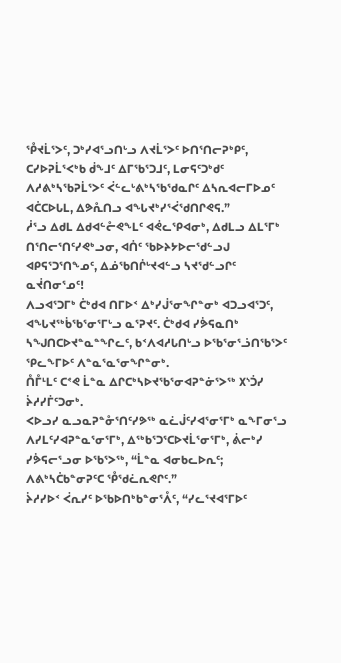ᕾᔪᒫᕐᐳᑦ, ᑐᒃᓯᐊᕐᓗᑎᒡᓗ ᐱᔪᒫᕐᐳᑦ ᐅᑎᕐᑎᓕᕈᒃᑭᑦ, ᑕᓯᐅᕈᒫᕐᐸᒃᑲ ᑰᖕᒧᑦ ᐃᒥᖃᕐᑐᒧᑦ, ᒪᓂᕋᑦᑐᒃᑯᑦ ᐱᓱᕕᒃᓴᖃᕈᒫᕐᐳᑦ ᐹᓪᓚᒡᕕᒃᓴᖃᖁᓇᒋᑦ ᐃᓴᕆᐊᓕᒥᐅᓄᑦ ᐊᑖᑕᐅᒐᒪ, ᐃᕗᕅᑎᓗ ᐊᖓᔪᒃᓯᕐᐹᖁᑎᒋᕙᕋ.”
ᓲᕐᓗ ᐃᑯᒪ ᐃᑯᐊᓪᓔᕙᖕᒪᑦ ᐊᕚᓚᕿᐊᓂᒃ, ᐃᑯᒪᓗ ᐃᒪᕐᒥᒃ ᑎᕐᑎᓕᕐᑎᑦᓯᕙᒃᓗᓂ, ᐊᑏᑦ ᖃᐅᔨᔭᐅᓕᖁᓪᓗᒍ ᐊᑭᕋᕐᑐᕐᑎᖕᓄᑦ, ᐃᓅᖃᑎᒌᒡᔪᐊᓪᓗ ᓴᔪᖁᓪᓗᒋᑦ ᓇᔫᑎᓂᕐᓄᑦ!
ᐱᓗᐊᕐᑐᒥᒃ ᑖᒃᑯᐊ ᑎᒥᐅᑉ ᐃᒃᓯᒎᕐᓂᖏᓐᓂᒃ ᐊᑐᓗᐊᕐᑐᑦ, ᐊᖓᔪᖅᑳᖃᕐᓂᕐᒥᒡᓗ ᓇᕐᕈᔪᑦ. ᑖᒃᑯᐊ ᓯᕘᕋᓇᑎᒃ ᓴᖑᑎᑕᐅᔪᓐᓇᓐᖏᓚᑦ, ᑲᑉᐱᐊᓱᒐᑎᒡᓗ ᐅᖃᕐᓂᕐᓘᑎᖃᕐᐳᑦ ᕿᓚᖕᒥᐅᑦ ᐱᓐᓇᕐᓇᕐᓂᖏᓐᓂᒃ.
ᑍᒤᒻᒪᑦ ᑕᕝᕙ ᒫᓐᓇ ᐃᒋᑕᒃᓴᐅᔪᖃᕐᓂᐊᕈᓐᓃᕐᐳᖅ ᙭ᔅᑑᓯ ᔩᓱᓯᒦᑦᑐᓂᒃ.
ᐸᐅᓗᓯ ᓇᓗᓇᕈᓐᓁᕐᑎᑦᓯᕗᖅ ᓇᓛᒎᑦᓯᐊᕐᓂᕐᒥᒃ ᓇᖕᒥᓂᕐᓗ ᐱᓯᒪᑦᓯᐊᕈᓐᓇᕐᓂᕐᒥᒃ, ᐃᖅᑲᕐᑐᕐᑕᐅᔪᒫᕐᓂᕐᒥᒃ, ᕖᓕᒃᓯ ᓯᕘᕋᓕᕐᓗᓂ ᐅᖃᕐᐳᖅ, “ᒫᓐᓇ ᐊᓂᑲᓚᐅᕆᑦ; ᐱᕕᒃᓴᑖᑲᓐᓂᕈᑦᑕ ᕾᖁᓛᕆᕙᒋᑦ.”
ᔩᓱᓯᐅᑉ ᐹᕆᓯᑦ ᐅᖃᐅᑎᒃᑲᓐᓂᕐᐰᑦ, “ᓯᓚᕐᔪᐊᕐᒥᐅᑦ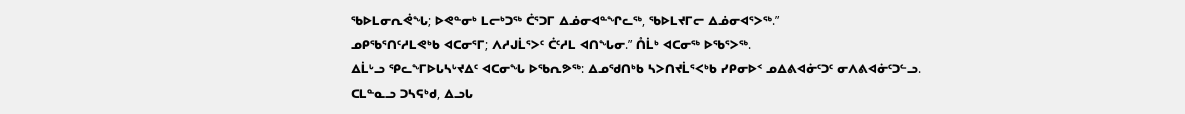ᖃᐅᒪᓂᕆᕚᖓ; ᐅᕙᓐᓂᒃ ᒪᓕᒃᑐᖅ ᑖᕐᑐᒥ ᐃᓅᓂᐊᓐᖏᓚᖅ, ᖃᐅᒪᔪᒥᓕ ᐃᓅᓂᐊᕐᐳᖅ.”
ᓄᑭᖃᕐᑎᑦᓱᒪᕙᒃᑲ ᐊᑕᓂᕐᒥ; ᐱᓱᒍᒫᕐᐳᑦ ᑖᑦᓱᒪ ᐊᑎᖓᓂ.” ᑍᒫᒃ ᐊᑕᓂᖅ ᐅᖃᕐᐳᖅ.
ᐃᒫᒡᓗ ᕿᓚᖕᒥᐅᒐᓴᒡᔪᐃᑦ ᐊᑕᓂᖓ ᐅᖃᕆᕗᖅ: ᐃᓄᖁᑎᒃᑲ ᓴᐳᑎᔪᒫᕐᐸᒃᑲ ᓯᑭᓂᐅᑉ ᓄᐃᕕᐊᓃᑦᑐᑦ ᓂᐱᕕᐊᓃᑦᑐᓪᓗ.
ᑕᒪᓐᓇᓗ ᑐᓴᕋᒃᑯ, ᐃᓗᒐ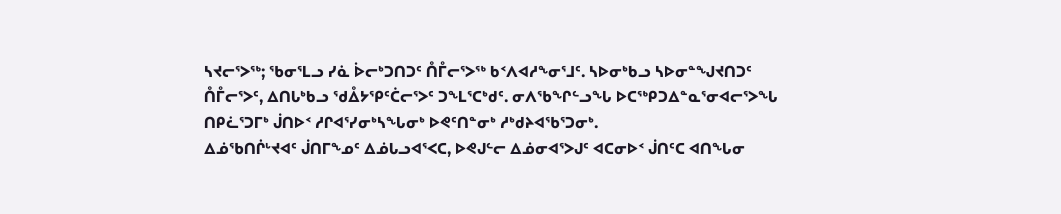ᓴᔪᓕᕐᐳᖅ; ᖃᓂᕐᒪᓗ ᓯᓈ ᐆᓕᒃᑐᑎᑐᑦ ᑍᒤᓕᕐᐳᖅ ᑲᑉᐱᐊᓱᖕᓂᕐᒧᑦ. ᓴᐅᓂᒃᑲᓗ ᓴᐅᓂᓐᖑᔪᑎᑐᑦ ᑍᒤᓕᕐᐳᑦ, ᐃᑎᒐᒃᑲᓗ ᖁᐂᔭᕿᑦᑖᓕᕐᐳᑦ ᑐᖕᒪᕐᑕᒃᑯᑦ. ᓂᐱᖃᖏᓪᓗᖓ ᐅᑕᖅᑭᑐᐃᓐᓇᕐᓂᐊᓕᕐᐳᖓ ᑎᑭᓛᕐᑐᒥᒃ ᒎᑎᐅᑉ ᓱᒋᐊᕐᓯᓂᒃᓴᖓᓂᒃ ᐅᕙᑦᑎᓐᓂᒃ ᓱᒃᑯᔨᐊᖃᕐᑐᓂᒃ.
ᐃᓅᖃᑎᒌᒡᔪᐊᑦ ᒎᑎᒥᖕᓄᑦ ᐃᓅᒐᓗᐊᕐᐸᑕ, ᐅᕙᒍᓪᓕ ᐃᓅᓂᐊᕐᐳᒍᑦ ᐊᑕᓂᐅᑉ ᒎᑎᑦᑕ ᐊᑎᖓᓂ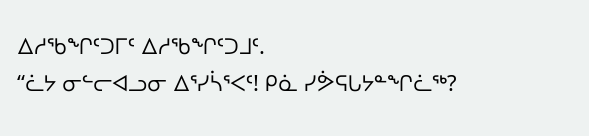ᐃᓱᖃᖏᑦᑐᒥᑦ ᐃᓱᖃᖏᑦᑐᒧᑦ.
“ᓛᔭ ᓂᓪᓕᐊᓗᓂ ᐃᕐᓯᓵᕐᐸᑦ! ᑭᓈ ᓯᕘᕋᒐᔭᓐᖏᓛᖅ?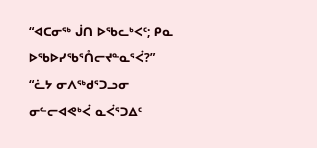“ᐊᑕᓂᖅ ᒎᑎ ᐅᖃᓚᒃᐸᑦ; ᑭᓇ ᐅᖃᐅᓯᖃᕐᑍᓕᔪᓐᓇᕐᐹ?”
“ᓛᔭ ᓂᐱᖅᑯᕐᑐᓗᓂ ᓂᓪᓕᐊᕙᒃᐹ ᓇᐹᕐᑐᐃᑦ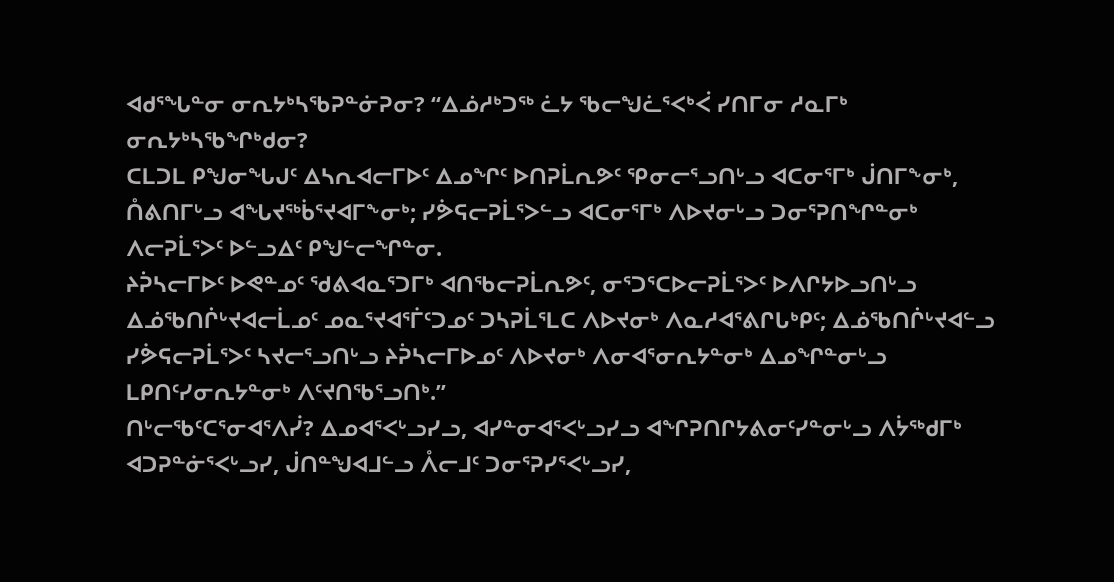ᐊᑯᕐᖓᓐᓂ ᓂᕆᔭᒃᓴᖃᕈᓐᓃᕈᓂ? “ᐃᓅᓱᒃᑐᖅ ᓛᔭ ᖃᓕᖑᓛᕐᐸᒃᐹ ᓯᑎᒥᓂ ᓱᓇᒥᒃ ᓂᕆᔭᒃᓴᖃᖏᒃᑯᓂ?
ᑕᒪᑐᒪ ᑭᖑᓂᖓᒍᑦ ᐃᓴᕆᐊᓕᒥᐅᑦ ᐃᓄᖏᑦ ᐅᑎᕈᒫᕆᕗᑦ ᕿᓂᓕᕐᓗᑎᒡᓗ ᐊᑕᓂᕐᒥᒃ ᒎᑎᒥᖕᓂᒃ, ᑍᕕᑎᒥᒡᓗ ᐊᖓᔪᖅᑳᕐᔪᐊᒥᖕᓂᒃ; ᓯᕘᕋᓕᕈᒫᕐᐳᓪᓗ ᐊᑕᓂᕐᒥᒃ ᐱᐅᔪᓂᒡᓗ ᑐᓂᕐᕈᑎᖏᓐᓂᒃ ᐱᓕᕈᒫᕐᐳᑦ ᐅᓪᓗᐃᑦ ᑭᖑᓪᓕᖏᓐᓂ.
ᔨᕉᓴᓕᒥᐅᑦ ᐅᕙᓐᓄᑦ ᖁᕕᐊᓇᕐᑐᒥᒃ ᐊᑎᖃᓕᕈᒫᕆᕗᑦ, ᓂᕐᑐᕐᑕᐅᓕᕈᒫᕐᐳᑦ ᐅᐱᒋᔭᐅᓗᑎᒡᓗ ᐃᓅᖃᑎᒌᒡᔪᐊᓕᒫᓄᑦ ᓄᓇᕐᔪᐊᕐᒦᑦᑐᓄᑦ ᑐᓴᕈᒫᕐᒪᑕ ᐱᐅᔪᓂᒃ ᐱᓇᓱᐊᕐᕕᒋᒐᒃᑭᑦ; ᐃᓅᖃᑎᒌᒡᔪᐊᓪᓗ ᓯᕘᕋᓕᕈᒫᕐᐳᑦ ᓴᔪᓕᕐᓗᑎᒡᓗ ᔨᕉᓴᓕᒥᐅᓄᑦ ᐱᐅᔪᓂᒃ ᐱᓂᐊᕐᓂᕆᔭᓐᓂᒃ ᐃᓄᖏᓐᓂᒡᓗ ᒪᑭᑎᑦᓯᓂᕆᔭᓐᓂᒃ ᐱᑦᔪᑎᖃᕐᓗᑎᒃ.”
ᑎᒡᓕᖃᑦᑕᕐᓂᐊᕐᐱᓰ? ᐃᓄᐊᕐᐸᒡᓗᓯᓗ, ᐊᓯᓐᓂᐊᕐᐸᒡᓗᓯᓗ ᐊᖏᕈᑎᒋᔭᕕᓂᑦᓯᓐᓂᒡᓗ ᐱᔮᖅᑯᒥᒃ ᐊᑐᕈᓐᓃᕐᐸᒡᓗᓯ, ᒎᑎᓐᖑᐊᒧᓪᓗ ᐰᓕᒧᑦ ᑐᓂᕐᕈᓯᕐᐸᒡᓗᓯ,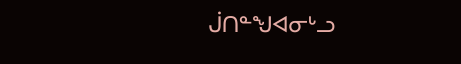ᒎᑎᓐᖑᐊᓂᒡᓗ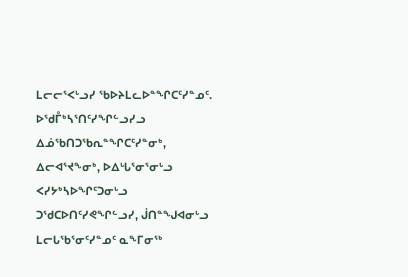ᒪᓕᓕᕐᐸᒡᓗᓯ ᖃᐅᔨᒪᓚᐅᓐᖏᑕᑦᓯᓐᓄᑦ.
ᐅᖁᒤᒃᓴᕐᑎᑦᓯᖏᓪᓗᓯᓗ ᐃᓅᖃᑎᑐᖃᕆᓐᖏᑕᑦᓯᓐᓂᒃ, ᐃᓕᐊᕐᔪᖕᓂᒃ, ᐅᐃᒡᒐᕐᓂᕐᓂᒡᓗ ᐸᓯᔭᒃᓴᐅᖏᑦᑐᓂᒡᓗ ᑐᖁᑕᐅᑎᑦᓯᕙᖏᓪᓗᓯ, ᒎᑎᓐᖑᐊᓂᒡᓗ ᒪᓕᒐᖃᕐᓂᑦᓯᓐᓄᑦ ᓇᖕᒥᓂᖅ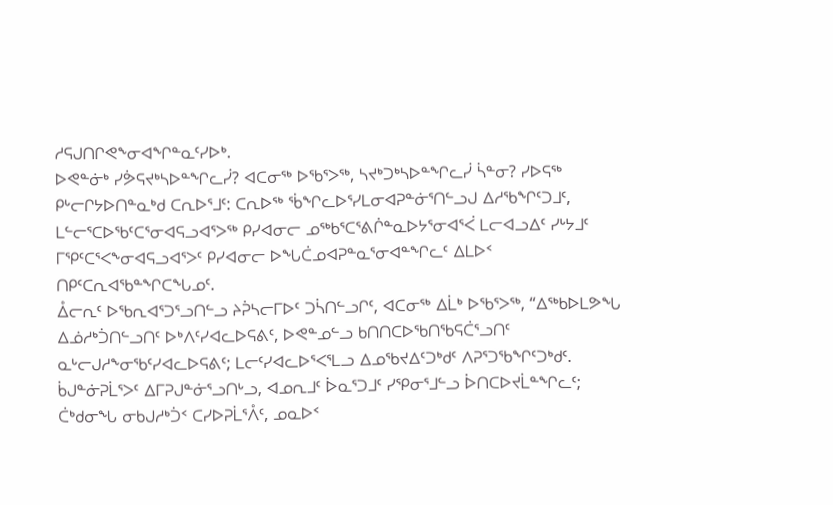ᓱᕋᒍᑎᒋᕙᖕᓂᐊᖏᓐᓇᑦᓯᐅᒃ.
ᐅᕙᓐᓃᒃ ᓯᕘᕋᔪᒃᓴᐅᓐᖏᓚᓰ? ᐊᑕᓂᖅ ᐅᖃᕐᐳᖅ, ᓴᔪᒃᑐᒃᓴᐅᓐᖏᓚᓰ ᓵᓐᓂ? ᓯᐅᕋᖅ ᑭᒡᓕᒋᔭᐅᑎᓐᓇᒃᑯ ᑕᕆᐅᕐᒧᑦ: ᑕᕆᐅᖅ ᖄᖏᓚᐅᕐᓯᒪᓂᐊᕈᓐᓃᕐᑎᓪᓗᒍ ᐃᓱᖃᖏᑦᑐᒧᑦ, ᒪᓪᓕᕐᑕᐅᖃᑦᑕᕐᓂᐊᕋᓗᐊᕐᐳᖅ ᑭᓯᐊᓂᓕ ᓄᖅᑲᕐᑕᕐᕕᒌᓐᓇᐅᔭᕐᓂᐊᕐᐹ ᒪᓕᐊᓗᐃᑦ ᓯᒡᔭᒧᑦ ᒥᕿᑦᑕᕐᐸᖕᓂᐊᕋᓗᐊᕐᐳᑦ ᑭᓯᐊᓂᓕ ᐅᖓᑖᓄᐊᕈᓐᓇᕐᓂᐊᓐᖏᓚᑦ ᐃᒪᐅᑉ ᑎᑭᑦᑕᕆᐊᖃᓐᖏᑕᖓᓄᑦ.
ᐂᓕᕆᑦ ᐅᖃᕆᐊᕐᑐᕐᓗᑎᓪᓗ ᔨᕉᓴᓕᒥᐅᑦ ᑐᓵᑎᓪᓗᒋᑦ, ᐊᑕᓂᖅ ᐃᒫᒃ ᐅᖃᕐᐳᖅ, “ᐃᖅᑲᐅᒪᕗᖓ ᐃᓅᓱᒃᑑᑎᓪᓗᑎᑦ ᐅᒃᐱᑦᓯᐊᓚᐅᕋᕕᑦ, ᐅᕙᓐᓄᓪᓗ ᑲᑎᑎᑕᐅᖃᑎᖃᕋᑖᕐᓗᑎᑦ ᓇᒡᓕᒍᓱᖕᓂᖃᑦᓯᐊᓚᐅᕋᕕᑦ; ᒪᓕᑦᓯᐊᓚᐅᕐᐸᕐᒪᓗ ᐃᓄᖃᔪᐃᑦᑐᒃᑯᑦ ᐱᕈᕐᑐᖃᖏᑦᑐᒃᑯᑦ.
ᑳᒍᓐᓃᕈᒫᕐᐳᑦ ᐃᒥᕈᒍᓐᓃᕐᓗᑎᒡᓗ, ᐊᓄᕆᒧᑦ ᐆᓇᕐᑐᒧᑦ ᓯᕿᓂᕐᒧᓪᓗ ᐆᑎᑕᐅᔪᒫᓐᖏᓚᑦ; ᑖᒃᑯᓂᖓ ᓂᑲᒍᓱᒃᑑᑉ ᑕᓯᐅᕈᒫᕐᐰᑦ, ᓄᓇᐅᑉ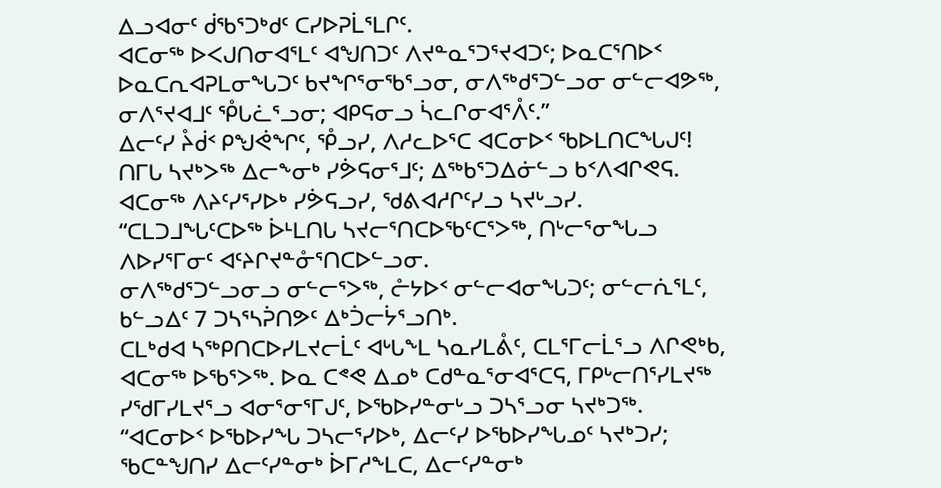ᐃᓗᐊᓂᑦ ᑰᖃᕐᑐᒃᑯᑦ ᑕᓯᐅᕈᒫᕐᒪᒋᑦ.
ᐊᑕᓂᖅ ᐅᐸᒍᑎᓂᐊᕐᒪᑦ ᐊᖑᑎᑐᑦ ᐱᔪᓐᓇᕐᑐᕐᔪᐊᑐᑦ; ᐅᓇᑕᕐᑎᐅᑉ ᐅᓇᑕᕆᐊᕈᒪᓂᖓᑐᑦ ᑲᔪᖏᕐᓂᖃᕐᓗᓂ, ᓂᐱᖅᑯᕐᑐᓪᓗᓂ ᓂᓪᓕᐊᕗᖅ, ᓂᐱᕐᔪᐊᒧᑦ ᕾᒐᓛᕐᓗᓂ; ᐊᑭᕋᓂᓗ ᓵᓚᒋᓂᐊᕐᐰᑦ.”
ᐃᓕᑦᓯ ᔧᑰᑉ ᑭᖑᕚᖏᑦ, ᕾᓗᓯ, ᐱᓱᓚᐅᕐᑕ ᐊᑕᓂᐅᑉ ᖃᐅᒪᑎᑕᖓᒍᑦ!
ᑎᒥᒐ ᓴᔪᒃᐳᖅ ᐃᓕᖕᓂᒃ ᓯᕘᕋᓂᕐᒧᑦ; ᐃᖅᑲᕐᑐᐃᓃᓪᓗ ᑲᑉᐱᐊᒋᕙᕋ.
ᐊᑕᓂᖅ ᐱᔨᑦᓯᕐᓯᐅᒃ ᓯᕘᕋᓗᓯ, ᖁᕕᐊᓱᒋᑦᓯᓗ ᓴᔪᒡᓗᓯ.
“ᑕᒪᑐᒧᖓᑦᑕᐅᖅ ᐆᒻᒪᑎᒐ ᓴᔪᓕᕐᑎᑕᐅᖃᑦᑕᕐᐳᖅ, ᑎᒡᓕᕐᓂᖓᓗ ᐱᐅᓯᕐᒥᓂᑦ ᐊᑦᔨᒋᔪᓐᓁᕐᑎᑕᐅᓪᓗᓂ.
ᓂᐱᖅᑯᕐᑐᓪᓗᓂᓗ ᓂᓪᓕᕐᐳᖅ, ᓔᔭᐅᑉ ᓂᓪᓕᐊᓂᖓᑐᑦ; ᓂᓪᓕᕇᕐᒪᑦ, ᑲᓪᓗᐃᑦ 7 ᑐᓴᕐᓴᕉᑎᕗᑦ ᐃᒃᑑᓕᔮᕐᓗᑎᒃ.
ᑕᒪᒃᑯᐊ ᓴᖅᑭᑎᑕᐅᓯᒪᔪᓕᒫᑦ ᐊᒡᒐᖕᒪ ᓴᓇᓯᒪᕔᑦ, ᑕᒪᕐᒥᓕᒫᕐᓗ ᐱᒋᕙᒃᑲ, ᐊᑕᓂᖅ ᐅᖃᕐᐳᖅ. ᐅᓇ ᑕᕝᕙ ᐃᓄᒃ ᑕᑯᓐᓇᕐᓂᐊᕐᑕᕋ, ᒥᑭᒡᓕᑎᕐᓯᒪᔪᖅ ᓯᖁᒥᓯᒪᔪᕐᓗ ᐊᓂᕐᓂᕐᒥᒍᑦ, ᐅᖃᐅᓯᓐᓂᒡᓗ ᑐᓴᕐᓗᓂ ᓴᔪᒃᑐᖅ.
“ᐊᑕᓂᐅᑉ ᐅᖃᐅᓯᖓ ᑐᓴᓕᕐᓯᐅᒃ, ᐃᓕᑦᓯ ᐅᖃᐅᓯᖓᓄᑦ ᓴᔪᒃᑐᓯ; ᖃᑕᓐᖑᑎᓯ ᐃᓕᑦᓯᓐᓂᒃ ᐆᒥᓱᖕᒪᑕ, ᐃᓕᑦᓯᓐᓂᒃ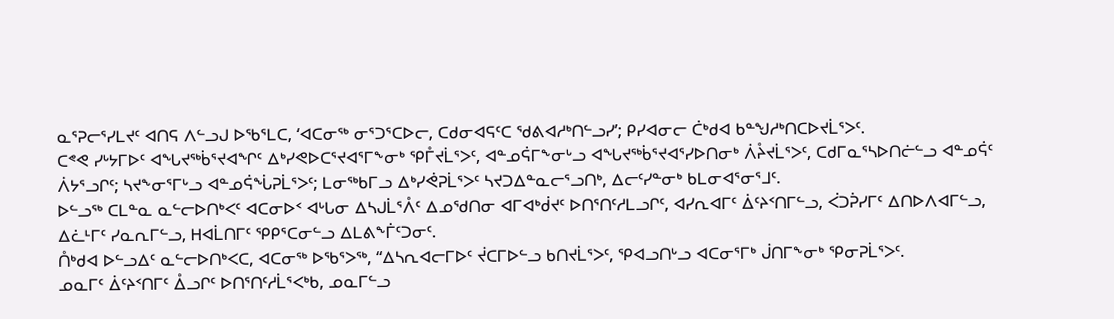ᓇᕐᕈᓕᕐᓯᒪᔪᑦ ᐊᑎᕋ ᐱᓪᓗᒍ ᐅᖃᕐᒪᑕ, ‘ᐊᑕᓂᖅ ᓂᕐᑐᕐᑕᐅᓕ, ᑕᑯᓂᐊᕋᑦᑕ ᖁᕕᐊᓱᒃᑎᓪᓗᓯ’; ᑭᓯᐊᓂᓕ ᑖᒃᑯᐊ ᑲᓐᖑᓱᒃᑎᑕᐅᔪᒫᕐᐳᑦ.
ᑕᕝᕙ ᓯᒡᔭᒥᐅᑦ ᐊᖓᔪᖅᑳᕐᔪᐊᖏᑦ ᐃᒃᓯᕙᐅᑕᕐᔪᐊᕐᒥᖕᓂᒃ ᕿᒤᔪᒫᕐᐳᑦ, ᐊᓐᓄᕌᒥᖕᓂᒡᓗ ᐊᖓᔪᖅᑳᕐᔪᐊᕐᓯᐅᑎᓂᒃ ᐲᔧᔪᒫᕐᐳᑦ, ᑕᑯᒥᓇᕐᓴᐅᑎᓖᓪᓗ ᐊᓐᓄᕌᑦ ᐲᔭᕐᓗᒋᑦ; ᓴᔪᖕᓂᕐᒥᒡᓗ ᐊᓐᓄᕌᖔᕈᒫᕐᐳᑦ; ᒪᓂᖅᑲᒥᓗ ᐃᒃᓯᕚᕈᒫᕐᐳᑦ ᓴᔪᑐᐃᓐᓇᓕᕐᓗᑎᒃ, ᐃᓕᑦᓯᓐᓂᒃ ᑲᒪᓂᐊᕐᓂᕐᒧᑦ.
ᐅᓪᓗᖅ ᑕᒪᓐᓇ ᓇᓪᓕᐅᑎᒃᐸᑦ ᐊᑕᓂᐅᑉ ᐊᒡᒐᓂ ᐃᓴᒍᒫᕐᐰᑦ ᐃᓄᖁᑎᓂ ᐊᒥᐊᒃᑰᔪᑦ ᐅᑎᕐᑎᑦᓱᒪᓗᒋᑦ, ᐊᓯᕆᐊᒥᑦ ᐄᑦᔨᑉᑎᒥᓪᓗ, ᐹᑐᕉᓯᒥᑦ ᐃᑎᐅᐱᐊᒥᓪᓗ, ᐃᓛᒻᒥᑦ ᓯᓇᕆᒥᓪᓗ, ᕼᐊᒫᑎᒥᑦ ᕿᑭᕐᑕᓂᓪᓗ ᐃᒪᕕᖕᒦᑦᑐᓂᑦ.
ᑍᒃᑯᐊ ᐅᓪᓗᐃᑦ ᓇᓪᓕᐅᑎᒃᐸᑕ, ᐊᑕᓂᖅ ᐅᖃᕐᐳᖅ, “ᐃᓴᕆᐊᓕᒥᐅᑦ ᔫᑕᒥᐅᓪᓗ ᑲᑎᔪᒫᕐᐳᑦ, ᕿᐊᓗᑎᒡᓗ ᐊᑕᓂᕐᒥᒃ ᒎᑎᒥᖕᓂᒃ ᕿᓂᕈᒫᕐᐳᑦ.
ᓄᓇᒥᑦ ᐄᑦᔨᑉᑎᒥᑦ ᐂᓗᒋᑦ ᐅᑎᕐᑎᑦᓱᒫᕐᐸᒃᑲ, ᓄᓇᒥᓪᓗ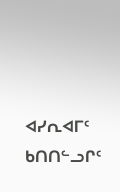ᐊᓯᕆᐊᒥᑦ ᑲᑎᑎᓪᓗᒋᑦ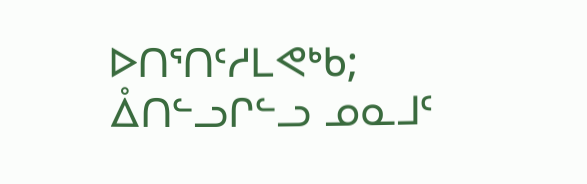ᐅᑎᕐᑎᑦᓱᒪᕙᒃᑲ; ᐂᑎᓪᓗᒋᓪᓗ ᓄᓇᒧᑦ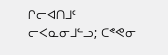ᒋᓕᐊᑎᒧᑦ ᓕᐸᓇᓂᒧᓪᓗ; ᑕᕝᕙᓂ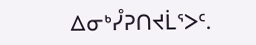ᐃᓂᒃᓮᕈᑎᔪᒫᕐᐳᑦ.